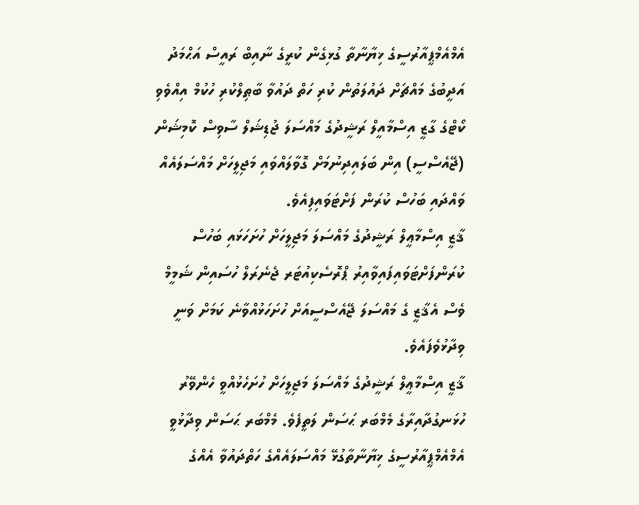އެމްއެމްޕީއާރުސީގެ ޚިޔާނާތާ ގުޅިގެން ކުރީގެ ނާއިބް ރައީސް އަޙްމަދު އަދީބުގެ މައްޗަށް ދައުލަތުން ކުރި ހަތް ދައުވާ ބާޠިލްކުރި ހުކުމް އިއްވެވި ކޯޓްގެ ގާޒީ އިސްމާއީލް ރަޝީދުގެ މައްސަލަ ޖުޑިޝަލް ސާވިސް ކޮމިޝަން (ޖޭއެސްސީ) އިން ބަލައިދިނުމަށް ގޮވާލައްވައި މަޖިލީހަށް މައްސަލައެއް ވައްދައި ބަހުސް ކުރަން ފަށްޓަވައިފިއެވެ.
ޤާޒީ އިސްމާޢީލް ރަޝީދުގެ މައްސަލަ މަޖިލީހަށް ހުށަހަޅައި ބަހުސް ކުރަންފަށްޓަވައިފައިވާއިރު ޕްރޮސެކިއުޓަރ ޖެނެރަލް ހުސައިން ޝަމީމް ވެސް އެޤާޒީ ގެ މައްސަލަ ޖޭއެސްސީއަށް ހުށަހަޅުއްވާނެ ކަމަށް ވަނީ ވިދާޅުވެފައެވެ.
ޤާޒީ އިސްމާޢީލް ރަޝީދުގެ މައްސަލަ މަޖިލީހަށް ހުށަހެޅުއްވީ ހެންވޭރު ހުޅަނގުދާއިރާގެ މެމްބަރ ޙަސަން ލަތީފެވެ. މެމްބަރ ޙަސަން ވިދާޅުވީ އެމްއެމްޕީއާރުސީގެ ޚިޔާނާތާގުޅޭ މައްސަލައެއްގެ ހަތްދައުވާ އެއްގެ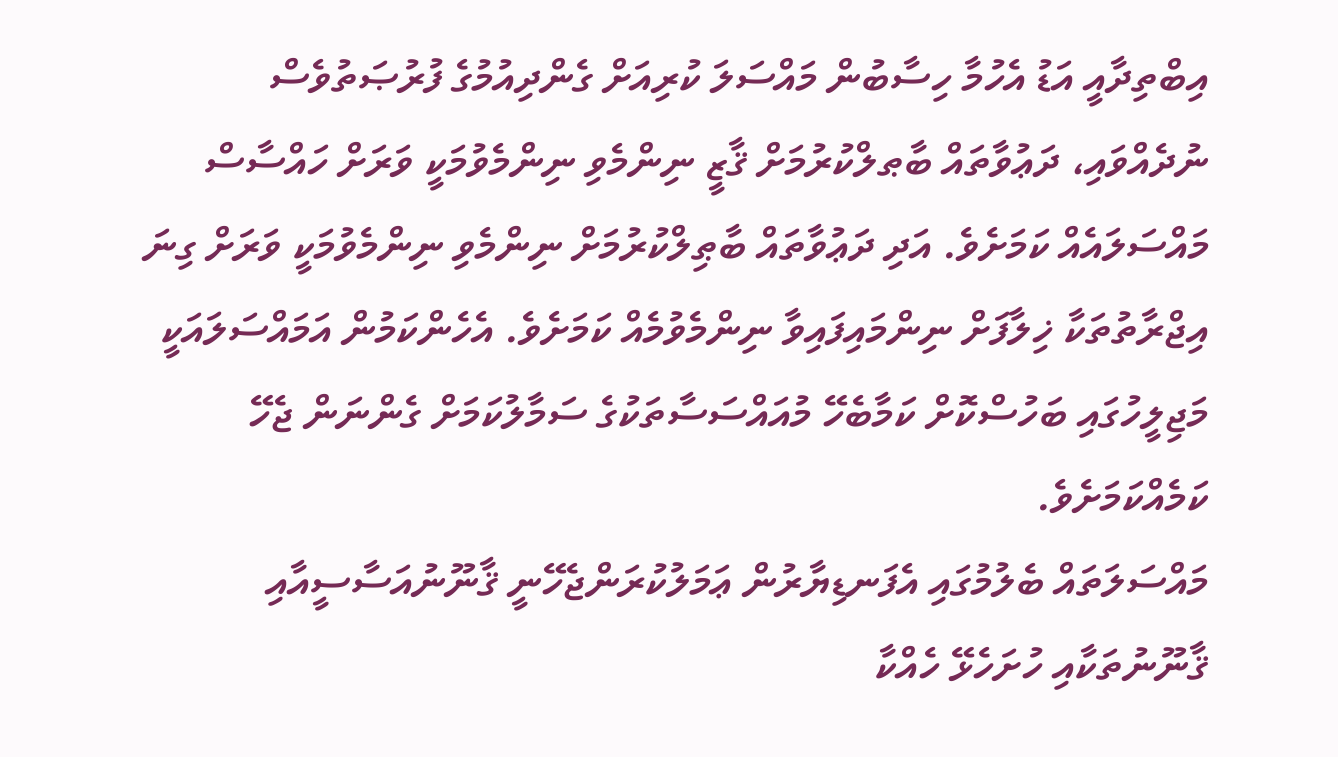އިބްތިދާއީ އަޑު އެހުމާ ހިސާބުން މައްސަލަ ކުރިއަށް ގެންދިއުމުގެ ފުރުޞަތުވެސް ނުދެއްވައި، ދަޢުވާތައް ބާޠލްކުރުމަށް ޤާޒީ ނިންމެވި ނިންމެވުމަކީ ވަރަށް ހައްސާސް މައްސަލައެއް ކަމަށެވެ. އަދި ދަޢުވާތައް ބާޠިލްކުރުމަށް ނިންމެވި ނިންމެވުމަކީ ވަރަށް ގިނަ އިޖްރާތުތަކާ ޚިލާފަށް ނިންމައިފައިވާ ނިންމެވުމެއް ކަމަށެވެ. އެހެންކަމުން އަމައްސަލައަކީ މަޖިލީހުގައި ބަހުސްކޮށް ކަމާބެހޭ މުއައްސަސާތަކުގެ ސަމާލުކަމަށް ގެންނަން ޖެހޭ ކަމެއްކަމަށެވެ.
މައްސަލަތައް ބެލުމުގައި އެފަނޑިޔާރުން ޢަމަލުކުރަންޖެހޭނީ ޤާނޫނުއަސާސީއާއި ޤާނޫނުތަކާއި ހުށަހެޅޭ ހެއްކާ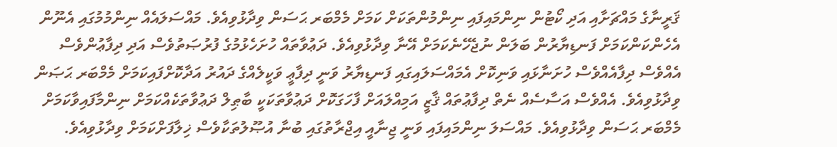ޤަރީނާގެ މައްޗަށާއި އަދި ކޯޓުން ނިންމައިފައި ނިންމުންތަކަށް ކަމަށް މެމްބަރ ޙަސަން ވިދާޅުވިއެވެ. މައްސަލައެއް ނިންމުމުގައި އެނޫން އެހެންކަންކަމަށް ފަނޑިޔާރުން ބަލަން ނުޖެހޭނެކަމަށް އޭނާ ވިދާޅުވިއެވެ. ދަޢުވާތައް ހުށަހެޅުމުގެ ފުރުޞަތުވެސް އަދި ދިފާޢުންވެސް އެއްވެސް ދިފާއެއްވެސް ހުށަނާޅައި ވަނިކޮށް އެމައްސަލައިގައި ފަނޑިޔާރު ވަނީ ދިފާޢީ ވަކީލެއްގެ ދައުރު އަދާކޮށްފައިކަމަށް މެމްބަރ ޙަޞަން ވިދާޅުވިއެވެ. އެއްވެސް އަސާސެއް ނެތް ދިފާޢުތައް ޤާޒީ އަމިއްލައަށް ފާހަގަކޮށް ދަޢުވާތަކަކީ ބާޠިލް ދަޢުވާތަކެއްކަމަށް ނިންމާފައިވާކަމަށް މެމްބަރ ޙަސަން ވިދާޅުވިއެވެ. މައްސަލަ ނިންމައިފައި ވަނީ ޖިނާއީ އިޖްރާތުގައި ބުނާ އުޞޫލުތަކާވެސް ޚިލާފަށްކަމަށް ވިދާޅުވިއެވެ.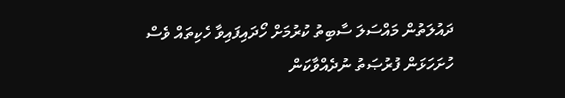ދައުލަތުން މައްސަލަ ސާބިތު ކުރުމަށް ހޯދައިފައިވާ ހެކިތައް ވެސް ހުށަހަޅަން ފުރުޞަތު ނުދެއްވާކަން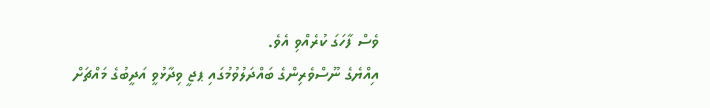ވެސް ފާހަގަ ކުރެއްވި އެވެ.
އިއްޔެގެ ނޫސްވެރިންގެ ބައްދަލުވުމުގައި ޕޖީ ވިދާޅުވީ އަދީބުގެ މައްޗަށް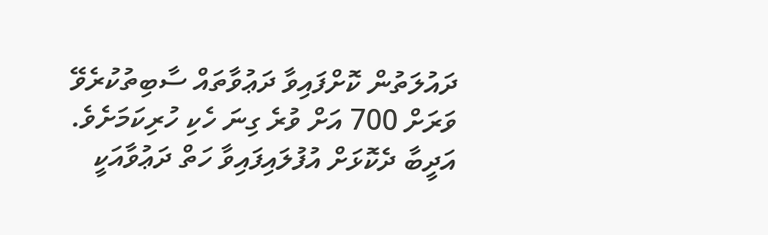ދައުލަތުން ކޮށްފައިވާ ދަޢުވާތައް ސާބިތުކުރެވޭ ވަރަށް 700 އަށް ވުރެ ގިނަ ހެކި ހުރިކަމަށެވެ. އަދީބާ ދެކޮޅަށް އުފުލައިފައިވާ ހަތް ދަޢުވާއަކީ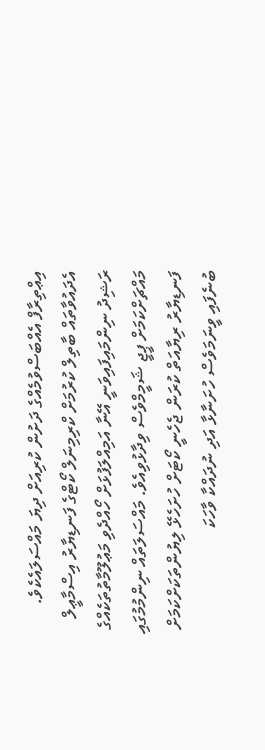އިޢްތިރާފް އެއްބަސްވުމެއްގެ ދަށުން ކުރިއަށް ދިޔަ މައްސަލައެކެވެ. އެދައުވާތައް ބާތިލް ކުރުމަށް ކްރިމިނަލް ކޯޓްގެ ފަނޑިޔާރު އިސްމާޢީލް ރަޝިދު ނިންމައިފައިވަނީ އޭނާ އަމިއްލަފުޅަށް ހޯއްދެވި މަޢުލޫމާތުތަކެއްގެ މައްޗަށްކަމަށް ޕީޖީ ޝަމީމްވެސް ވިދާޅުވިއެވެ. މައްސަލަތައް ނިންމުމުގައި ފަނޑިޔާރު ރިޔާއަތް ކުރަން ޖެހެނީ ކޯޓަށް ހުށަހެޅޭ ލިޔުންތަކަށްކަމަށް ބުނެފައި ވީނަމަވެސް ހުށަނާޅާ އަދި ނުދައްކާ ވާހަކަ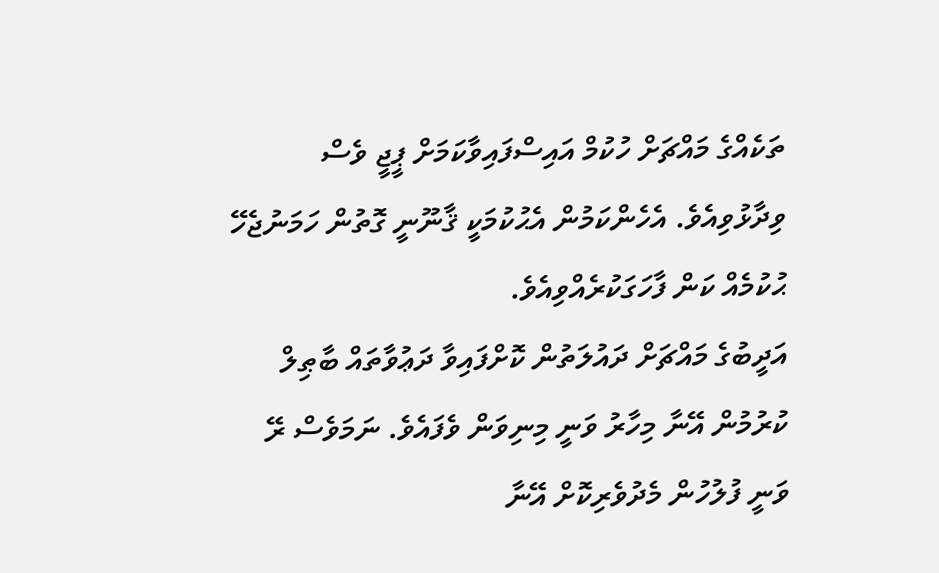ތަކެއްގެ މައްޗަށް ހުކުމް އައިސްފައިވާކަމަށް ޕީޖީ ވެސް ވިދާޅުވިއެވެ. އެހެންކަމުން އެޙުކުމަކީ ޤާނޫނީ ގޮތުން ހަމަނުޖެހޭ ޙުކުމެއް ކަން ފާހަގަކުރެއްވިއެވެ.
އަދީބުގެ މައްޗަށް ދައުލަތުން ކޮށްފައިވާ ދަޢުވާތައް ބާޠިލް ކުރުމުން އޭނާ މިހާރު ވަނީ މިނިވަން ވެފައެވެ. ނަމަވެސް ރޭ ވަނީ ފުލުހުން މެދުވެރިކޮށް އޭނާ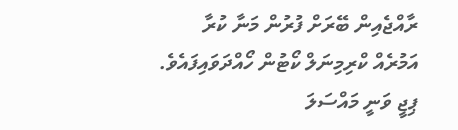ރާއްޖެއިން ބޭރަށް ފުރުން މަނާ ކުރާ އަމުރެއް ކްރިމިނަލް ކޯޓުން ހޯއްދަވައިފައެވެ. ޕިޖީ ވަނީ މައްސަލަ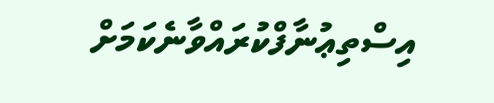އިސްތިޢުނާފްކުރައްވާނެކަމަށް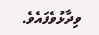ވިދާޅުވެފައެވެ.